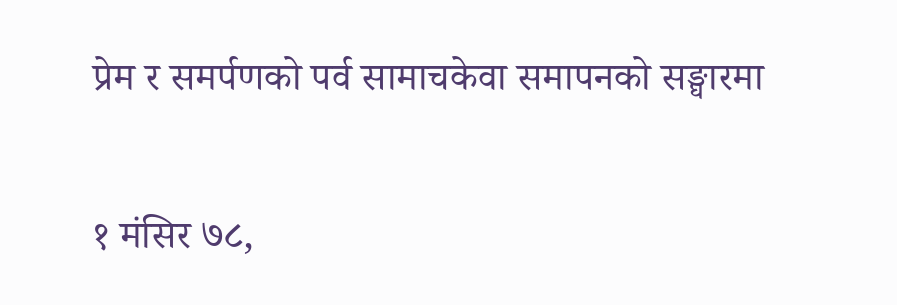प्रेम र समर्पणको पर्व सामाचकेवा समापनको सङ्घारमा

१ मंसिर ७८,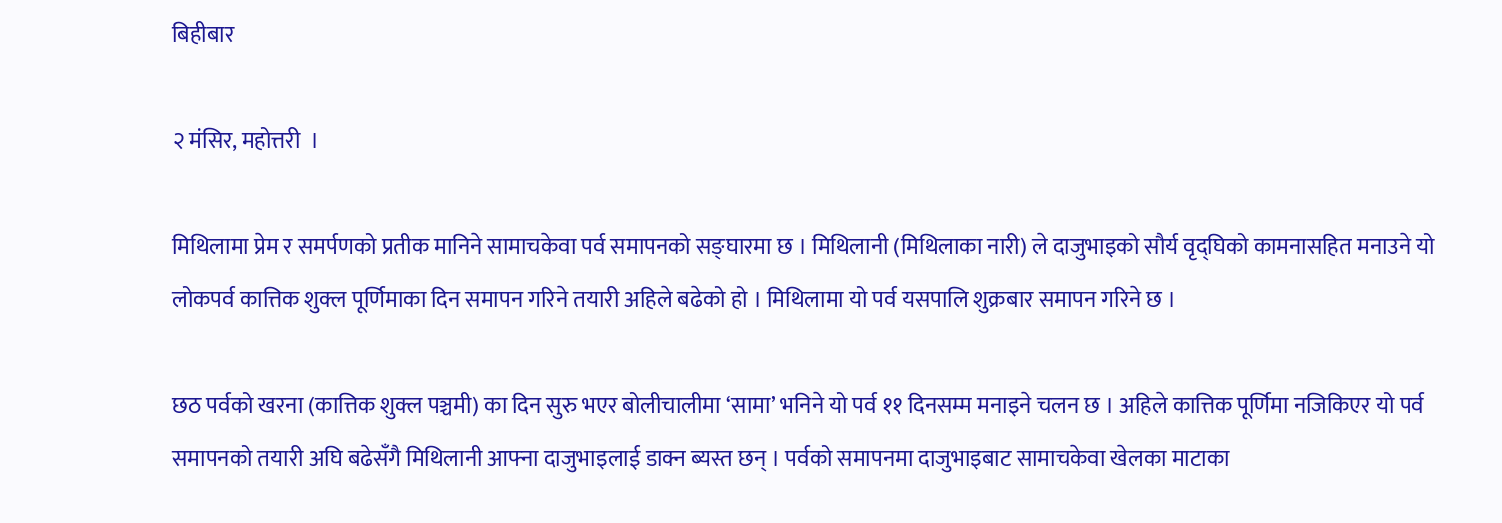बिहीबार

२ मंसिर, महोत्तरी  ।

मिथिलामा प्रेम र समर्पणको प्रतीक मानिने सामाचकेवा पर्व समापनको सङ्घारमा छ । मिथिलानी (मिथिलाका नारी) ले दाजुभाइको सौर्य वृद्घिको कामनासहित मनाउने यो लोकपर्व कात्तिक शुक्ल पूर्णिमाका दिन समापन गरिने तयारी अहिले बढेको हो । मिथिलामा यो पर्व यसपालि शुक्रबार समापन गरिने छ ।

छठ पर्वको खरना (कात्तिक शुक्ल पञ्चमी) का दिन सुरु भएर बोलीचालीमा ‘सामा’ भनिने यो पर्व ११ दिनसम्म मनाइने चलन छ । अहिले कात्तिक पूर्णिमा नजिकिएर यो पर्व समापनको तयारी अघि बढेसँगै मिथिलानी आफ्ना दाजुभाइलाई डाक्न ब्यस्त छन् । पर्वको समापनमा दाजुभाइबाट सामाचकेवा खेलका माटाका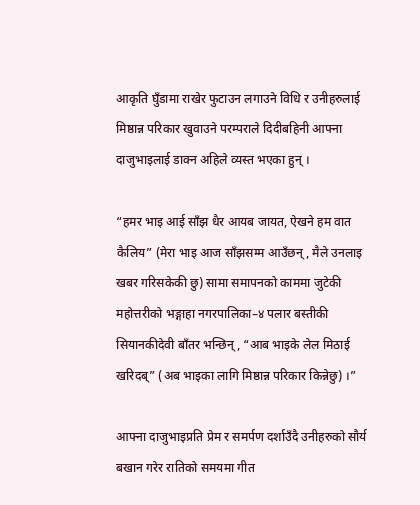आकृति घुँडामा राखेर फुटाउन लगाउने विधि र उनीहरुलाई मिष्ठान्न परिकार खुवाउने परम्पराले दिदीबहिनी आफ्ना दाजुभाइलाई डाक्न अहिले व्यस्त भएका हुन् ।

“हमर भाइ आई साँझ धैर आयब जायत, ऐखने हम वात कैलिय” (मेरा भाइ आज साँझसम्म आउँछन्, मैले उनलाइ खबर गरिसकेकी छु) सामा समापनको काममा जुटेकी महोत्तरीको भङ्गाहा नगरपालिका–४ पलार बस्तीकी सियानकीदेवी बाँतर भन्छिन्, “आब भाइके लेल मिठाई खरिदब्” (अब भाइका लागि मिष्ठान्न परिकार किन्नेछु) ।”

आफ्ना दाजुभाइप्रति प्रेम र समर्पण दर्शाउँदै उनीहरुको सौर्य बखान गरेर रातिको समयमा गीत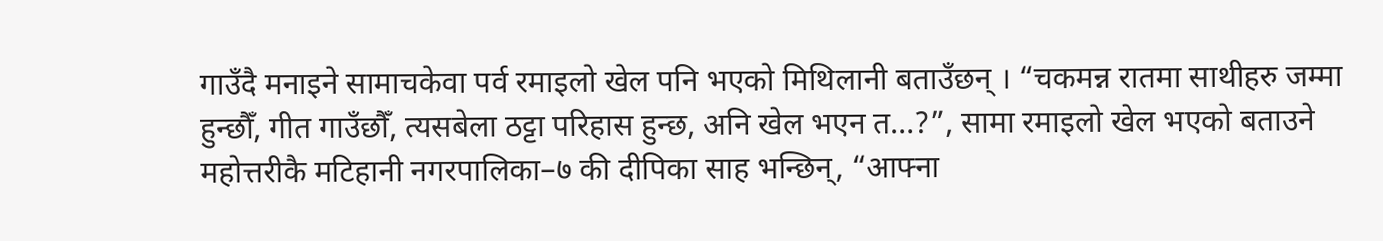गाउँदै मनाइने सामाचकेवा पर्व रमाइलो खेल पनि भएको मिथिलानी बताउँछन् । “चकमन्न रातमा साथीहरु जम्मा हुन्छौँ, गीत गाउँछौँ, त्यसबेला ठट्टा परिहास हुन्छ, अनि खेल भएन त…?”, सामा रमाइलो खेल भएको बताउने महोत्तरीकै मटिहानी नगरपालिका–७ की दीपिका साह भन्छिन्, “आफ्ना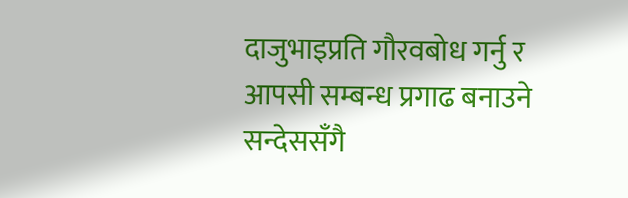दाजुभाइप्रति गौरवबोध गर्नु र आपसी सम्बन्ध प्रगाढ बनाउने सन्देससँगै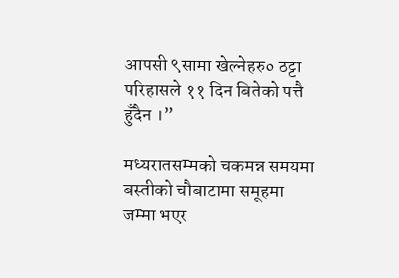आपसी ९सामा खेल्नेहरु० ठट्टा परिहासले ११ दिन बितेको पत्तै हुँदैन ।”

मध्यरातसम्मको चकमन्न समयमा बस्तीको चौबाटामा समूहमा जम्मा भएर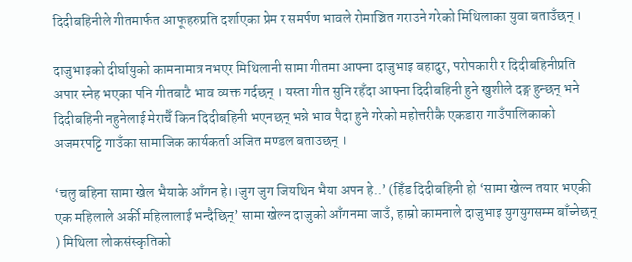दिदीबहिनीले गीतमार्फत आफूहरुप्रति दर्शाएका प्रेम र समर्पण भावले रोमाञ्चित गराउने गरेको मिथिलाका युवा बताउँछन् ।

दाजुभाइको दीर्घायुको कामनामात्र नभएर मिथिलानी सामा गीतमा आफ्ना दाजुभाइ बहादुर, परोपकारी र दिदीबहिनीप्रति अपार स्नेह भएका पनि गीतबाटै भाव व्यक्त गर्दछन् । यस्ता गीत सुनि रहँदा आफ्ना दिदीबहिनी हुने खुशीले दङ्ग हुन्छन् भने दिदीबहिनी नहुनेलाई मेराचैँ किन दिदीबहिनी भएनछन् भन्ने भाव पैदा हुने गरेको महोत्तरीकै एकडारा गाउँपालिकाको अजमरपट्टि गाउँका सामाजिक कार्यकर्ता अजित मण्डल बताउछन् ।

‘चलु बहिना सामा खेल भैयाके आँगन हे।।जुग जुग जियथिन भैया अपन हे..’ (हिँड दिदीबहिनी हो ‘सामा खेल्न तयार भएकी एक महिलाले अर्की महिलालाई भन्दैछिन्’ सामा खेल्न दाजुको आँगनमा जाउँ, हाम्रो कामनाले दाजुभाइ युगयुगसम्म बाँच्नेछन् ) मिथिला लोकसंस्कृतिको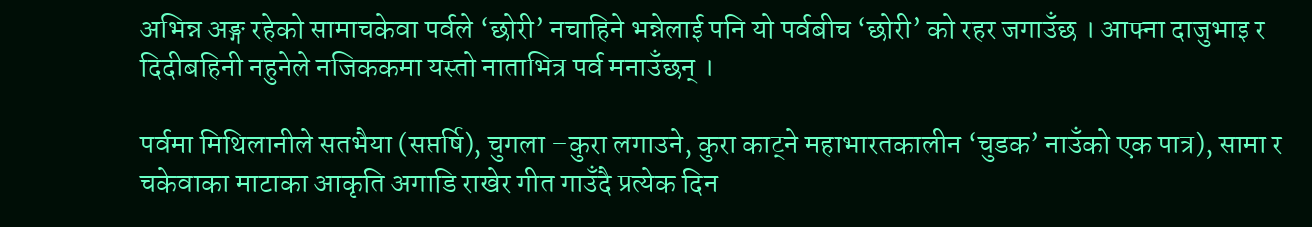अभिन्न अङ्ग रहेको सामाचकेवा पर्वले ‘छोरी’ नचाहिने भन्नेलाई पनि यो पर्वबीच ‘छोरी’ को रहर जगाउँछ । आफ्ना दाजुभाइ र दिदीबहिनी नहुनेले नजिककमा यस्तो नाताभित्र पर्व मनाउँछन् ।

पर्वमा मिथिलानीले सतभैया (सप्तर्षि), चुगला –कुरा लगाउने, कुरा काट्ने महाभारतकालीन ‘चुडक’ नाउँको एक पात्र), सामा र चकेवाका माटाका आकृति अगाडि राखेर गीत गाउँदै प्रत्येक दिन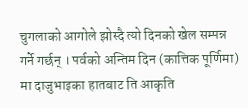चुगलाको आगोले झोस्दै त्यो दिनको खेल सम्पन्न गर्ने गर्छन् । पर्वको अन्तिम दिन (कात्तिक पूर्णिमा) मा दाजुभाइका हातबाट ति आकृति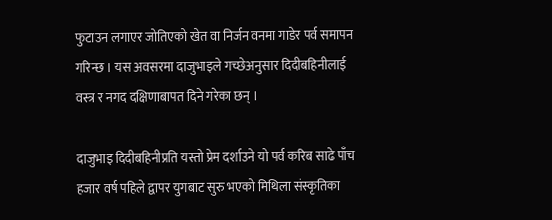फुटाउन लगाएर जोतिएको खेत वा निर्जन वनमा गाडेर पर्व समापन गरिन्छ । यस अवसरमा दाजुभाइले गच्छेअनुसार दिदीबहिनीलाई वस्त्र र नगद दक्षिणाबापत दिने गरेका छन् ।

दाजुभाइ दिदीबहिनीप्रति यस्तो प्रेम दर्शाउने यो पर्व करिब साढे पाँच हजार वर्ष पहिले द्वापर युगबाट सुरु भएको मिथिला संस्कृतिका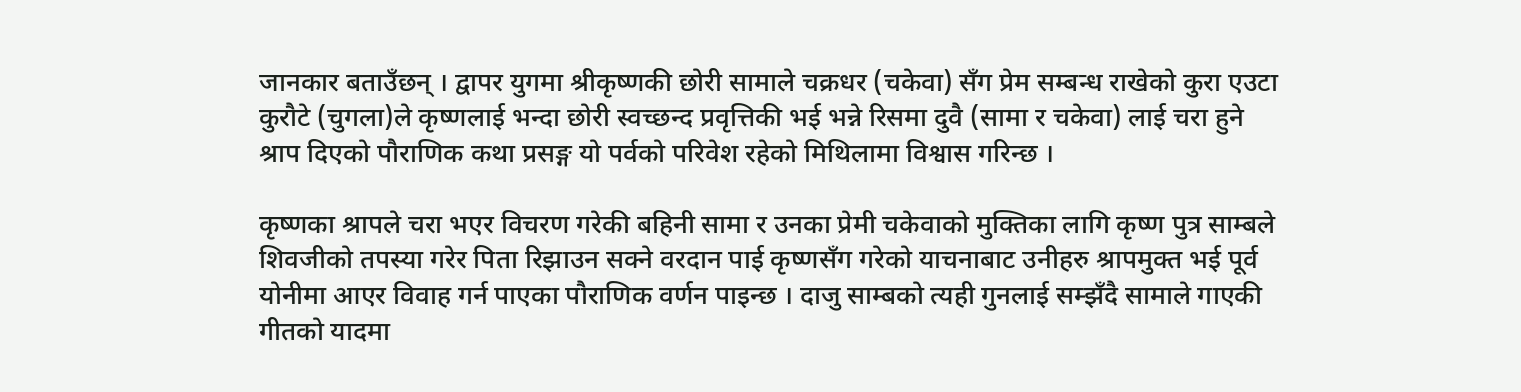जानकार बताउँछन् । द्वापर युगमा श्रीकृष्णकी छोरी सामाले चक्रधर (चकेवा) सँग प्रेम सम्बन्ध राखेको कुरा एउटा कुरौटे (चुगला)ले कृष्णलाई भन्दा छोरी स्वच्छन्द प्रवृत्तिकी भई भन्ने रिसमा दुवै (सामा र चकेवा) लाई चरा हुने श्राप दिएको पौराणिक कथा प्रसङ्ग यो पर्वको परिवेश रहेको मिथिलामा विश्वास गरिन्छ ।

कृष्णका श्रापले चरा भएर विचरण गरेकी बहिनी सामा र उनका प्रेमी चकेवाको मुक्तिका लागि कृष्ण पुत्र साम्बले शिवजीको तपस्या गरेर पिता रिझाउन सक्ने वरदान पाई कृष्णसँग गरेको याचनाबाट उनीहरु श्रापमुक्त भई पूर्व योनीमा आएर विवाह गर्न पाएका पौराणिक वर्णन पाइन्छ । दाजु साम्बको त्यही गुनलाई सम्झँदै सामाले गाएकी गीतको यादमा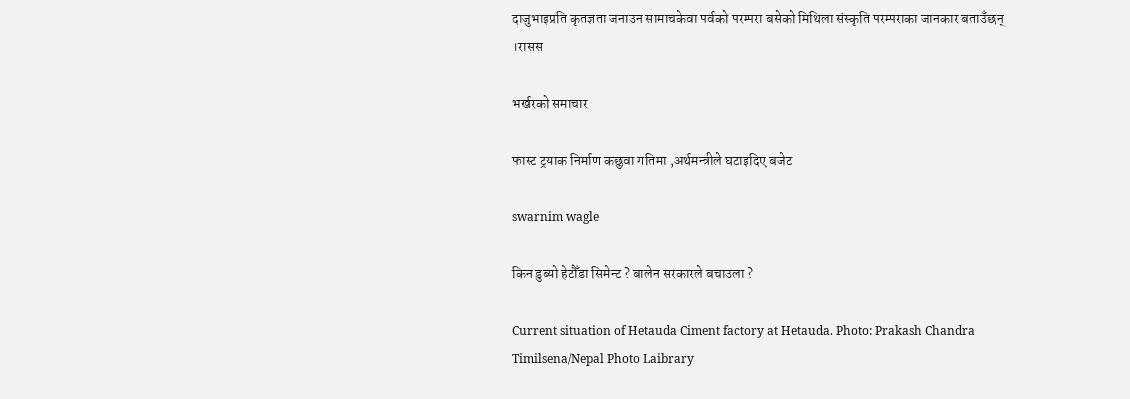दाजुभाइप्रति कृतज्ञता जनाउन सामाचकेवा पर्वको परम्परा बसेको मिथिला संस्कृति परम्पराका जानकार बताउँछन् ।रासस

भर्खरको समाचार

फास्ट ट्रयाक निर्माण कछुवा गतिमा ,अर्थमन्त्रीले घटाइदिए बजेट

swarnim wagle

किन डुब्यो हेटौँडा सिमेन्ट ? बालेन सरकारले बचाउला ?

Current situation of Hetauda Ciment factory at Hetauda. Photo: Prakash Chandra Timilsena/Nepal Photo Laibrary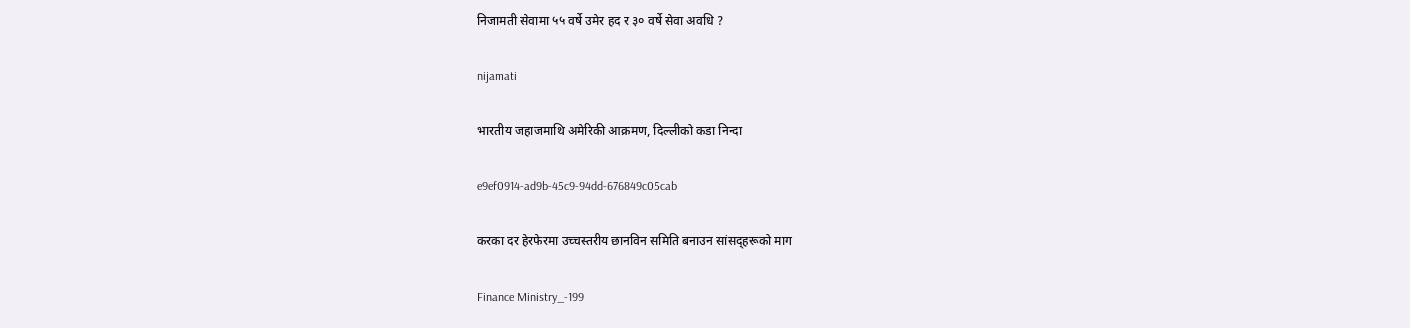निजामती सेवामा ५५ वर्षे उमेर हद र ३० वर्षे सेवा अवधि ?

nijamati

भारतीय जहाजमाथि अमेरिकी आक्रमण, दिल्लीको कडा निन्दा

e9ef0914-ad9b-45c9-94dd-676849c05cab

करका दर हेरफेरमा उच्चस्तरीय छानविन समिति बनाउन सांसद्हरूको माग

Finance Ministry_-199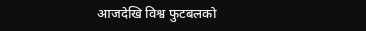आजदेखि विश्व फुटबलको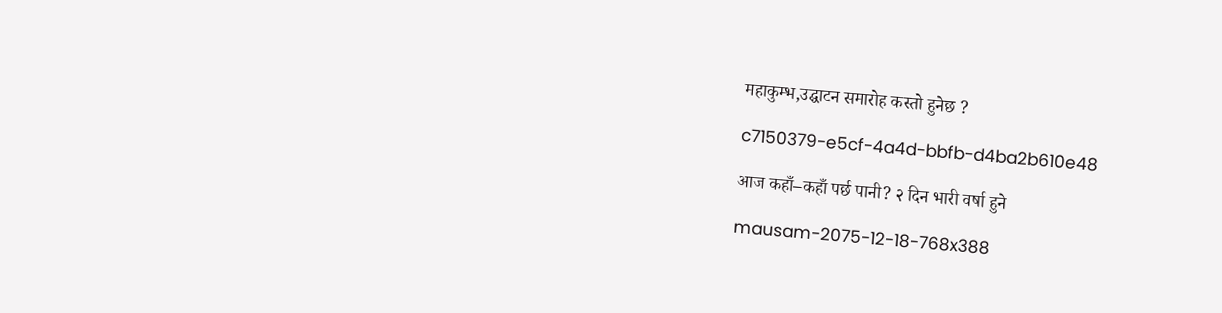महाकुम्भ,उद्घाटन समारोह कस्तो हुनेछ ?

c7150379-e5cf-4a4d-bbfb-d4ba2b610e48

आज कहाँ–कहाँ पर्छ पानी? २ दिन भारी वर्षा हुने

mausam-2075-12-18-768x388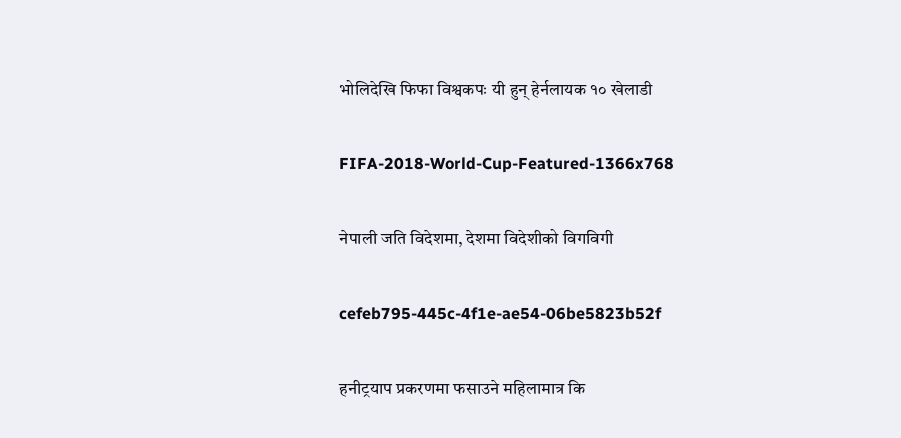भोलिदेखि फिफा विश्वकपः यी हुन् हेर्नलायक १० खेलाडी

FIFA-2018-World-Cup-Featured-1366x768

नेपाली जति विदेशमा, देशमा विदेशीको विगविगी

cefeb795-445c-4f1e-ae54-06be5823b52f

हनीट्रयाप प्रकरणमा फसाउने महिलामात्र कि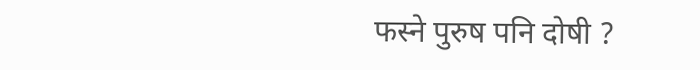फस्ने पुरुष पनि दोषी ?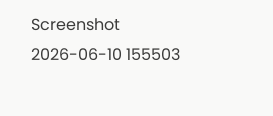Screenshot 2026-06-10 155503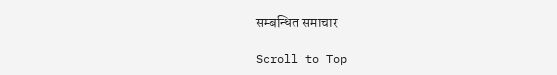सम्बन्धित समाचार

Scroll to Top